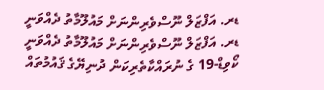ޑރ. އަފްޒަލް ނޫސްވެރިންނަށް މައުލޫމާތު ދެއްވަނީ
ޑރ. އަފްޒަލް ނޫސްވެރިންނަށް މައުލޫމާތު ދެއްވަނީ
ކޯވިޑް-19 ގެ ނުރައްކާތެރިކަން ދުނިޔޭގެ ޤައުމުތައް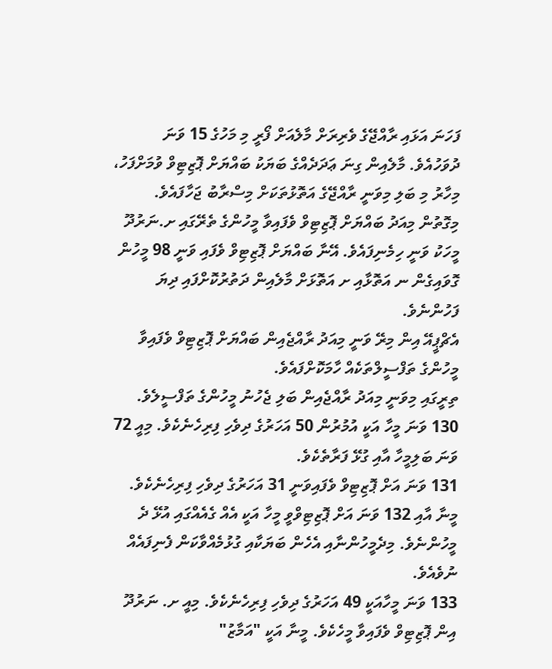ފަހަނަ އަޅައި ރާއްޖޭގެ ވެރިރަށް މާލެއަށް ފޯރީ މި މަހުގެ 15 ވަނަ ދުވަހުއެވެ. މާލެއިން ގިނަ ޢަދަދެއްގެ ބަޔަކު ބައްޔަށް ޕޮޒިޓިވް ވުމަށްފަހު، މިހާރު މި ބަލި މިވަނީ ރާއްޖޭގެ އަތޮޅުތަކަށް މިސްރާބު ޖަހާފައެވެ.
މިގޮތުން މިއަދު ބައްޔަށް ޕޮޒިޓިވް ވެފައިވާ މީހުންގެ ތެރޭގައި ށ.ނަރުދޫ މީހަކު ވަނީ ހިމެނިފައެވެ. އޭނާ ބައްޔަށް ޕޮޒިޓިވް ވެފައި ވަނީ 98 މީހުން ގޮވައިގެން ނ އަތޮޅާއި ށ އަތޮޅަށް މާލެއިން ދަތުރުކޮށްފައި ދިޔަ ފަހުންނެވެ.
އެޗްޕީއޭ އިން މިރޭ ވަނީ މިއަދު ރާއްޖެއިން ބައްޔަށް ޕޮޒިޓިވް ވެފައިވާ މީހުންގެ ތަފްސީލްތަކެއް ހާމަކޮށްފައެވެ.
ތިރީގައި މިވަނީ މިއަދު ރާއްޖެއިން ބަލި ޖެހުނު މީހުންގެ ތަފްސީލެވެ.
130 ވަނަ މީހާ އަކީ އުމުރުން 50 އަހަރުގެ ދިވެހި ފިރިހެނެކެވެ. މިއީ 72 ވަނަ ބަލިމީހާ އާއި ގުޅޭ ފަރާތެކެވެ.
131 ވަނަ އަށް ޕޮޒިޓިވް ވެފައިވަނީ 31 އަހަރުގެ ދިވެހި ފިރިހެނެކެވެ. މީނާ އާއި 132 ވަނަ އަށް ޕޮޒިޓިވްވީ މީހާ އަކީ އެއް ގެއެއްގައި އުޅޭ ދެ މީހުންނެވެ. މިދެމީހުންނާއި އެހެން ބަޔަކާއި ގުޅުމެއްވާކަން ފެނިފައެއް ނުވެއެވެ.
133 ވަނަ މީހާއަކީ 49 އަހަރުގެ ދިވެހި ފިރިހެނެކެވެ. މިއީ ށ. ނަރުދޫ އިން ޕޮޒިޓިވް ވެފައިވާ މީހެކެވެ. މީނާ އަކީ "އަމާޒު"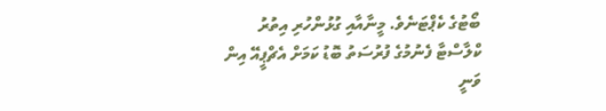ބޯޓުގެ ކެޕްޓަނެވެ. މީނާއާއި ގުޅުންހުރި އިތުރު ކްލާސްޓާ ފެނުމުގެ ފުރުސަތު ބޮޑު ކަމަށް އެޗްޕީއޭ އިން ވަނީ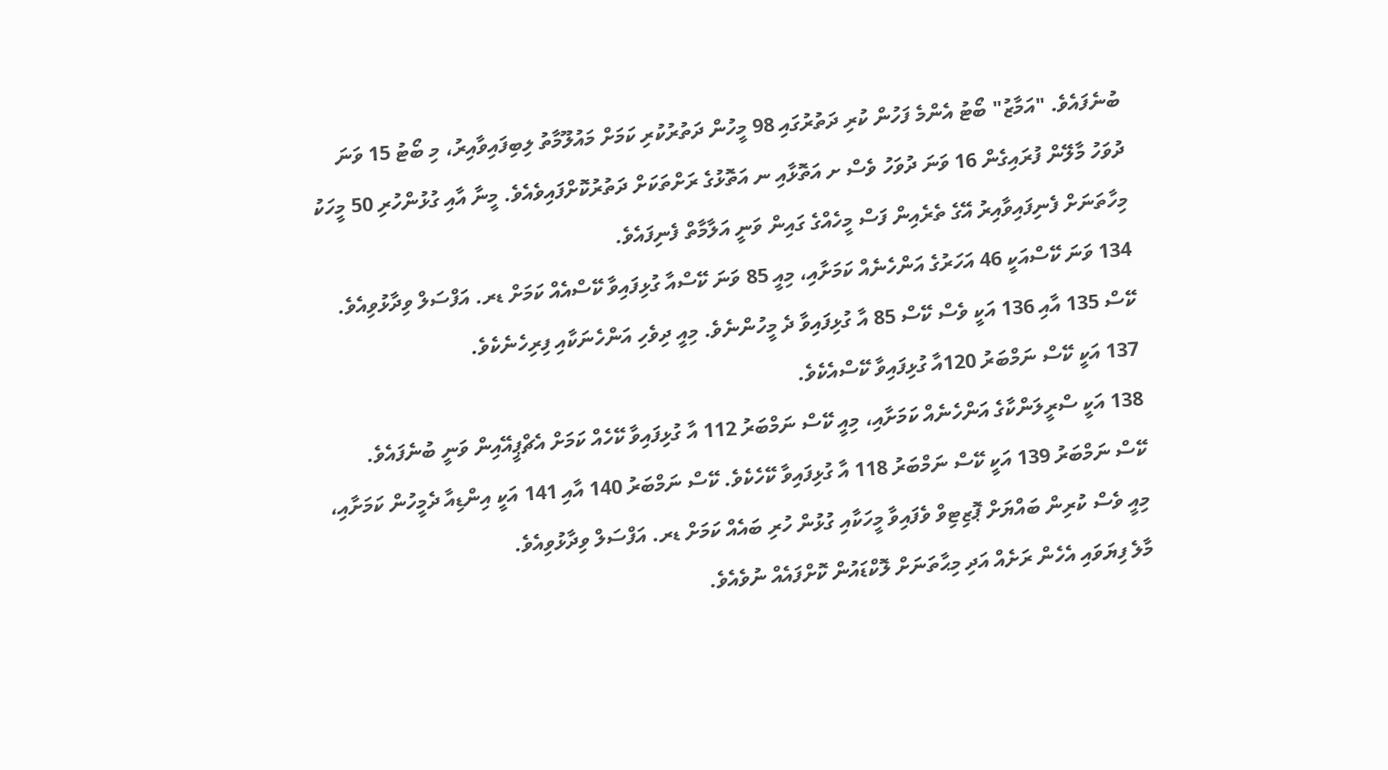ބުނެފައެވެ. "އަމާޒު" ބޯޓު އެންމެ ފަހުން ކުރި ދަތުރުގައި 98 މީހުން ދަތުރުކުރި ކަމަށް މައުލޫމާތު ލިބިފައިވާއިރު، މި ބޯޓު 15 ވަނަ ދުވަހު މާލޭން ފުރައިގެން 16 ވަނަ ދުވަހު ވެސް ށ އަތޮޅާއި ނ އަތޮޅުގެ ރަށްތަކަށް ދަތުރުކޮށްފައިވެއެވެ. މީނާ އާއި ގުޅުންހުރި 50 މީހަކު މިހާތަނަށް ފެނިފައިވާއިރު އޭގެ ތެރެއިން ފަސް މީހެއްގެ ގައިން ވަނީ އަލާމާތް ފެނިފައެވެ.
134 ވަނަ ކޭސްއަކީ 46 އަހަރުގެ އަންހެނެއް ކަމަށާއި، މިއީ 85 ވަނަ ކޭސްއާ ގުޅިފައިވާ ކޭސްއެއް ކަމަށް ޑރ. އަފްސަލް ވިދާޅުވިއެވެ.
ކޭސް 135 އާއި 136 އަކީ ވެސް ކޭސް 85 އާ ގުޅިފައިވާ ދެ މީހުންނެވެ. މިއީ ދިވެހި އަންހެނަކާއި ފިރިހެނެކެވެ.
137 އަކީ ކޭސް ނަމްބަރު 120އާ ގުޅިފައިވާ ކޭސްއެކެވެ.
138 އަކީ ސްރީލަންކާގެ އަންހެނެއް ކަމަށާއި، މިއީ ކޭސް ނަމްބަރު 112 އާ ގުޅިފައިވާ ކޭހެއް ކަމަށް އެޗްޕީއޭއިން ވަނީ ބުނެފައެވެ.
ކޭސް ނަމްބަރު 139 އަކީ ކޭސް ނަމްބަރު 118 އާ ގުޅިފައިވާ ކޭހެކެވެ. ކޭސް ނަމްބަރު 140 އާއި 141 އަކީ އިންޑިއާ ދެމީހުން ކަމަށާއި، މިއީ ވެސް ކުރިން ބައްޔަށް ޕޮޒިޓިވް ވެފައިވާ މީހަކާއި ގުޅުން ހުރި ބައެއް ކަމަށް ޑރ. އަފްސަލް ވިދާޅުވިއެވެ.
މާލެ ފިޔަވައި އެހެން ރަށެއް އަދި މިޙާތަނަށް ލޮކްޑައުން ކޮށްފައެއް ނުވެއެވެ.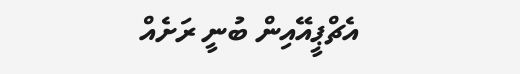އެޗްޕީއޭއިން ބުނީ ރަށެއް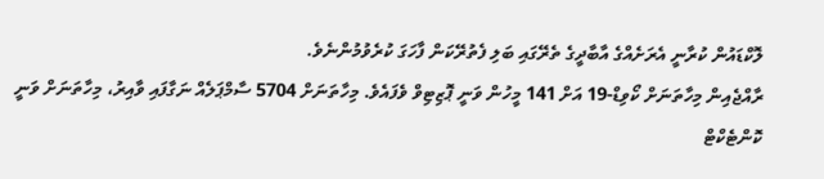ލޮކްޑައުން ކުރާނީ އެރަށެއްގެ އާބާދީގެ ތެރޭގައި ބަލި ފެތުރޭކަން ފާހަގަ ކުރެވުމުންނެވެ.
ރާއްޖެއިން މިހާތަނަށް ކޯވިޑް-19 އަށް 141 މީހުން ވަނީ ޕޮޒިޓިވް ވެފައެވެ. މިހާތަނަށް 5704 ސާމްޕަލެއް ނަގާފައި ވާއިރު، މިހާތަނަށް ވަނީ ކޮންޓެކްޓް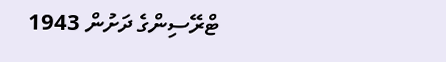ޓްރޭސިންގެ ދަށުން 1943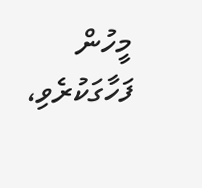މީހުން ފަހާގަކުރެވި،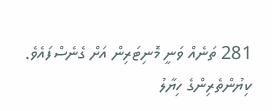281 ތަނެއް ވަނީ މޮނިޓަރިން އަށް ގެނެސްފައެވެ.
ކިޔުންތެރިންގެ ހިޔާލު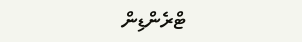ޓްރެންޑިން